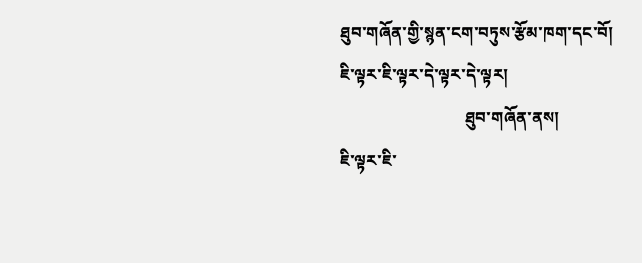ཐུབ་གཞོན་གྱི་སྙན་ངག་བཏུས་རྩོམ་ཁག་དང་བོ།
ཇི་ལྟར་ཇི་ལྟར་དེ་ལྟར་དེ་ལྟར།
                              ཐུབ་གཞོན་ནས།
ཇི་ལྟར་ཇི་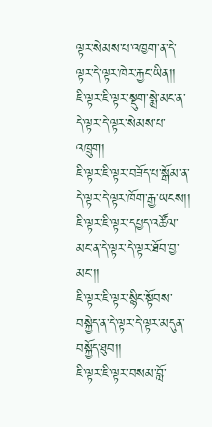ལྟར་སེམས་པ་འཁྱག་ན་དེ་ལྟར་དེ་ལྟར་ཁེར་རྐྱང་ཡིན།།
ཇི་ལྟར་ཇི་ལྟར་སྡུག་སྨྲེ་མང་ན་དེ་ལྟར་དེ་ལྟར་སེམས་པ་འཁྲུག།
ཇི་ལྟར་ཇི་ལྟར་བཟོད་པ་སྒོམ་ན་དེ་ལྟར་དེ་ལྟར་ཁོག་རྒྱ་ཡངས།།
ཇི་ལྟར་ཇི་ལྟར་དཔྱད་འཚོལ་མང་ན་དེ་ལྟར་དེ་ལྟར་ཐོབ་བྱ་མང་།།
ཇི་ལྟར་ཇི་ལྟར་སྙིང་སྟོབས་བསྐྱེད་ན་དེ་ལྟར་དེ་ལྟར་མདུན་བསྐྱོད་ཐུབ།།
ཇི་ལྟར་ཇི་ལྟར་བསམ་བློ་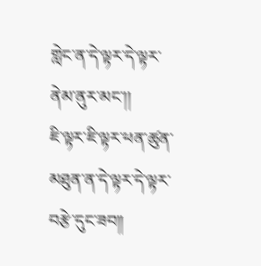གླེང་ན་དེ་ལྟར་དེ་ལྟར་ནེམ་ནུར་མང་།།
ཇི་ལྟར་ཇི་ལྟར་ཕན་ཚུན་མཐུན་ན་དེ་ལྟར་དེ་ལྟར་བརྩེ་དུང་ཟབ།།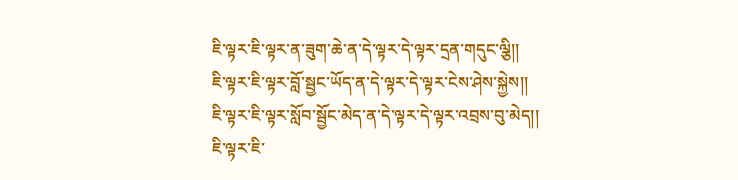ཇི་ལྟར་ཇི་ལྟར་ན་ཟུག་ཆེ་ན་དེ་ལྟར་དེ་ལྟར་དྲན་གདུང་ལྕི།།
ཇི་ལྟར་ཇི་ལྟར་བློ་སྦྱང་ཡོད་ན་དེ་ལྟར་དེ་ལྟར་ངེས་ཤེས་སྐྱེས།།
ཇི་ལྟར་ཇི་ལྟར་སློབ་སྦྱོང་མེད་ན་དེ་ལྟར་དེ་ལྟར་འབྲས་བུ་མེད།།
ཇི་ལྟར་ཇི་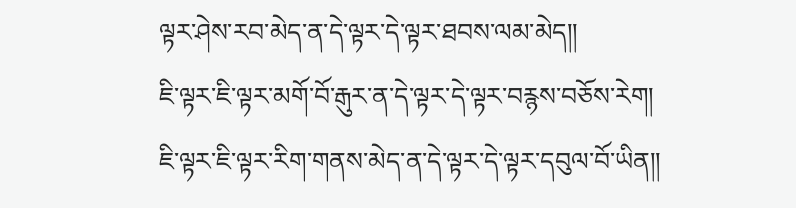ལྟར་ཤེས་རབ་མེད་ན་དེ་ལྟར་དེ་ལྟར་ཐབས་ལམ་མེད།།
ཇི་ལྟར་ཇི་ལྟར་མགོ་བོ་རྒུར་ན་དེ་ལྟར་དེ་ལྟར་བརྙས་བཅོས་རེག།
ཇི་ལྟར་ཇི་ལྟར་རིག་གནས་མེད་ན་དེ་ལྟར་དེ་ལྟར་དབུལ་བོ་ཡིན།།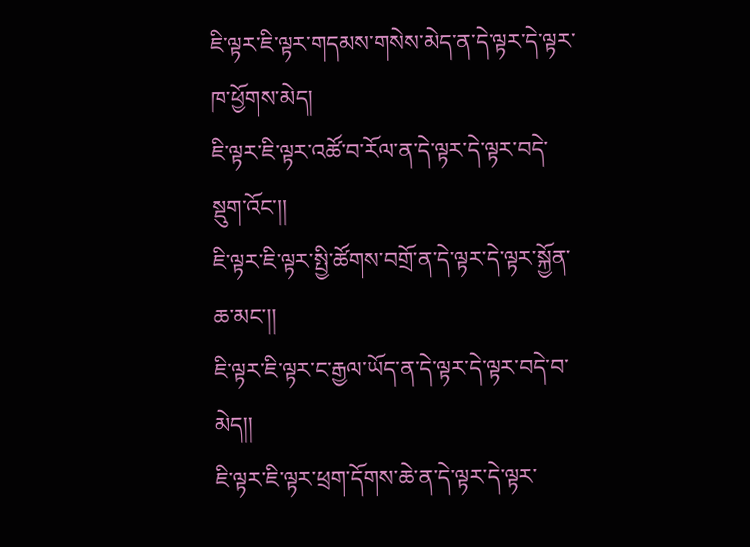ཇི་ལྟར་ཇི་ལྟར་གདམས་གསེས་མེད་ན་དེ་ལྟར་དེ་ལྟར་ཁ་ཕྱོགས་མེད།
ཇི་ལྟར་ཇི་ལྟར་འཚོ་བ་རོལ་ན་དེ་ལྟར་དེ་ལྟར་བདེ་སྡུག་འོང་།།
ཇི་ལྟར་ཇི་ལྟར་སྤྱི་ཚོགས་བགྲོ་ན་དེ་ལྟར་དེ་ལྟར་སྐྱོན་ཆ་མང་།།
ཇི་ལྟར་ཇི་ལྟར་ང་རྒྱལ་ཡོད་ན་དེ་ལྟར་དེ་ལྟར་བདེ་བ་མེད།།
ཇི་ལྟར་ཇི་ལྟར་ཕྲག་དོགས་ཆེ་ན་དེ་ལྟར་དེ་ལྟར་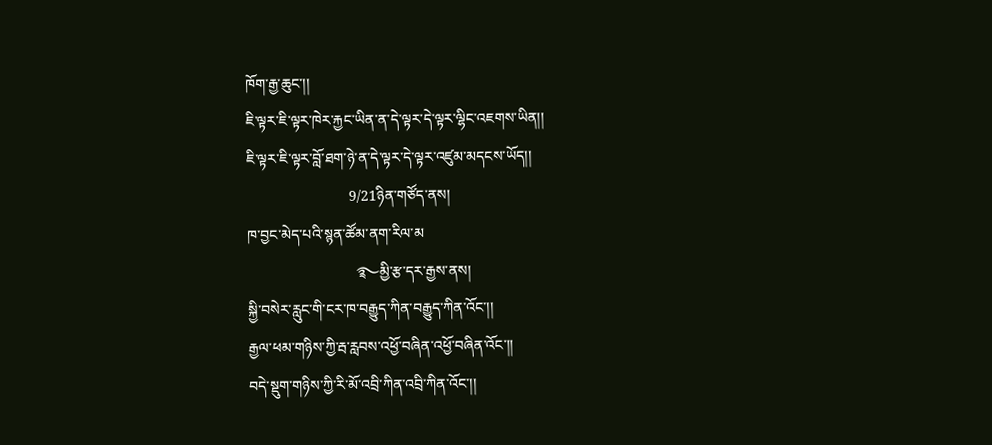ཁོག་རྒྱ་ཆུང་།།
ཇི་ལྟར་ཇི་ལྟར་ཁེར་རྐྱང་ཡིན་ན་དེ་ལྟར་དེ་ལྟར་ལྷིང་འཇགས་ཡིན།།
ཇི་ལྟར་ཇི་ལྟར་བློ་ཐག་ཉེ་ན་དེ་ལྟར་དེ་ལྟར་འཛུམ་མདངས་ཡོད།།
                            9/21ཉིན་གཙོད་ནས།
ཁ་བྱང་མེད་པའི་སྙན་ཚོམ་ནག་རིལ་མ
                              ࿐མྱི་རྩ་དར་རྒྱས་ནས།
སྐྱི་བསེར་རླུང་གི་ངར་ཁ་བརྒྱུད་ཀིན་བརྒྱུད་ཀིན་འོང་།།
རྒྱལ་ཕམ་གཉིས་ཀྱི་རྦ་རླབས་འཕྱོ་བཞིན་འཕྱོ་བཞིན་འོང་།།
བདེ་སྡུག་གཉིས་ཀྱི་རི་མོ་འབྲི་ཀིན་འབྲི་ཀིན་འོང་།།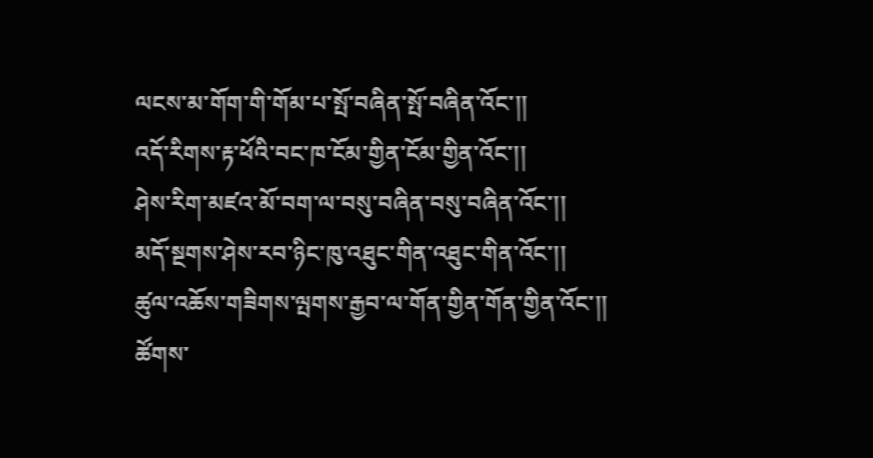ལངས་མ་གོག་གི་གོམ་པ་སྤོ་བཞིན་སྤོ་བཞིན་འོང་།།
འདོ་རིགས་རྟ་ཕོའི་བང་ཁ་ངོམ་གྱིན་ངོམ་གྱིན་འོང་།།
ཤེས་རིག་མཛའ་མོ་བག་ལ་བསུ་བཞིན་བསུ་བཞིན་འོང་།།
མདོ་སྔགས་ཤེས་རབ་ཉིང་ཁུ་འཐུང་གིན་འཐུང་གིན་འོང་།།
ཚུལ་འཆོས་གཟིགས་ལྤགས་རྒྱབ་ལ་གོན་གྱིན་གོན་གྱིན་འོང་།།
ཚོགས་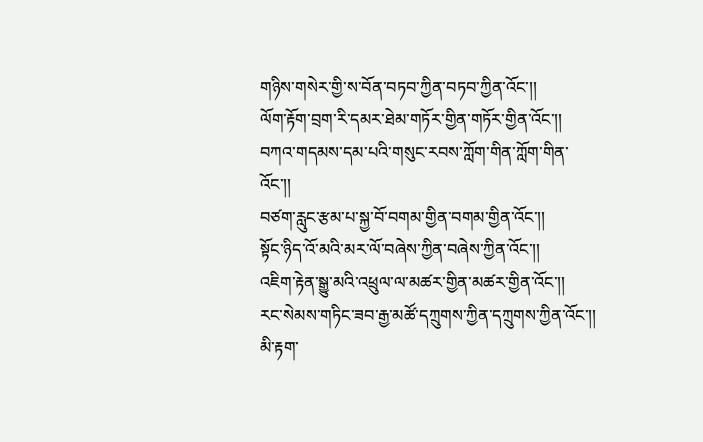གཉིས་གསེར་གྱི་ས་བོན་བཏབ་ཀྱིན་བཏབ་ཀྱིན་འོང་།།
ལོག་རྟོག་བྲག་རི་དམར་ཐེམ་གཏོར་གྱིན་གཏོར་གྱིན་འོང་།།
བཀའ་གདམས་དམ་པའི་གསུང་རབས་ཀློག་གིན་ཀློག་གིན་འོང་།།
བཙག་རླུང་རྩམ་པ་སྐྱ་བོ་བགམ་གྱིན་བགམ་གྱིན་འོང་།།
སྟོང་ཉིད་འོ་མའི་མར་ལོ་བཞེས་ཀྱིན་བཞེས་ཀྱིན་འོང་།།
འཇིག་རྟེན་སྒྱུ་མའི་འཕྲུལ་ལ་མཚར་གྱིན་མཚར་གྱིན་འོང་།།
རང་སེམས་གཏིང་ཟབ་རྒྱ་མཚོ་དཀྲུགས་ཀྱིན་དཀྲུགས་ཀྱིན་འོང་།།
མི་རྟག་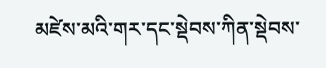མཛེས་མའི་གར་དང་སྡེབས་ཀིན་སྡེབས་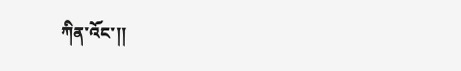ཀིན་འོང་།།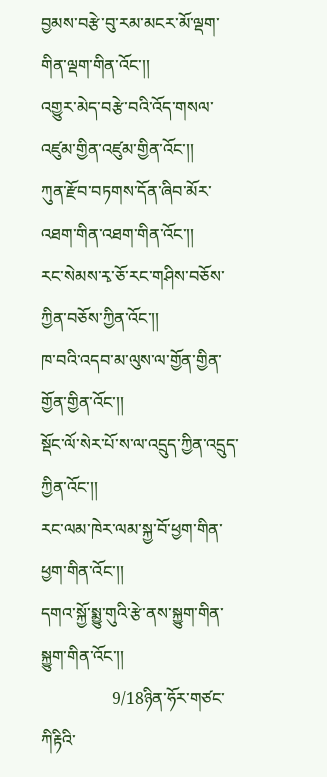བྱམས་བརྩེ་བུ་རམ་མངར་མོ་ལྡག་གིན་ལྡག་གིན་འོང་།།
འགྱུར་མེད་བརྩེ་བའི་འོད་གསལ་འཛུམ་གྱིན་འཛུམ་གྱིན་འོང་།།
ཀུན་རྫོབ་བཏགས་དོན་ཞིབ་མོར་འཐག་གིན་འཐག་གིན་འོང་།།
རང་སེམས་རྭ་ཅོ་རང་གཤིས་བཅོས་ཀྱིན་བཅོས་ཀྱིན་འོང་།།
ཁ་བའི་འདབ་མ་ལུས་ལ་གྱོན་གྱིན་གྱོན་གྱིན་འོང་།།
སྡོང་ལོ་སེར་པོ་ས་ལ་འདྲུད་ཀྱིན་འདྲུད་ཀྱིན་འོང་།།
རང་ལམ་ཁེར་ལམ་སྐྱ་བོ་ཕྱག་གིན་ཕྱག་གིན་འོང་།།
དགའ་སྐྱོ་སྨྱུ་གུའི་རྩེ་ནས་སྐྱུག་གིན་སྐྱུག་གིན་འོང་།།
                 9/18ཉིན་ཧོར་གཙང་ཀིརྟིའི་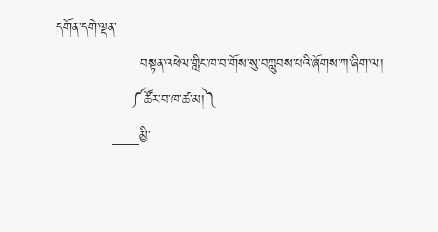དགོན་དགེ་ལྡན་
                  བསྟན་འཕེལ་གླིང་ཁ་བ་གོས་སུ་བཀླུབས་པའི་ཞོགས་ཀ་ཞིག་ལ།
                ༼ཚོར་བ་ཁ་ཚ་མ།༽
            ___མྱི་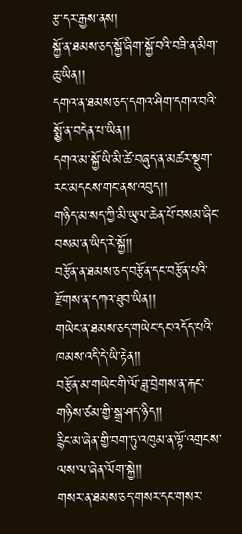རྩ་དར་རྒྱས་ནས།
སྐྱོ་ན་ཐམས་ཅད་སྐྱོ་ཞིག་སྐྱོ་བའི་བཟི་ན་མིག་ཆུ་ཡིན།།
དགའ་ན་ཐམས་ཅད་དགའ་ཤིག་དགའ་བའི་སྨྱོ་ན་བདེན་པ་ཡིན།།
དགའ་མ་སྐྱོ་ཡི་མི་ཚེ་བཞུད་ན་མཚར་སྡུག་རང་མདངས་གང་ནས་འབུད།།
གཉིད་མ་སད་ཀྱི་མི་ཡུལ་ཆེན་པོ་བསམ་ཞིང་བསམ་ན་ཡིད་རེ་སྐྱོ།།
བརྩོན་ན་ཐམས་ཅད་བརྩོན་དང་བརྩོན་པའི་རྫོགས་ན་དཀའ་ཐུབ་ཡིན།།
གཡེང་ན་ཐམས་ཅད་གཡེང་དང་འདོད་པའི་ཁམས་འདི་དེ་ཡི་རྟེན།།
བརྩོན་མ་གཡེང་གི་ལོ་ཟླ་བྲེགས་ན་རྐང་གཉིས་ཙམ་གྱི་སྒྲ་ཤད་ཉིད།།
རྙིང་མ་ཞེན་གྱི་བག་ཏུ་འཁུམ་ན་ལྟོ་འགྲངས་ལས་ལ་ཞེན་ལོག་སྐྱེ།།
གསར་ན་ཐམས་ཅད་གསར་དང་གསར་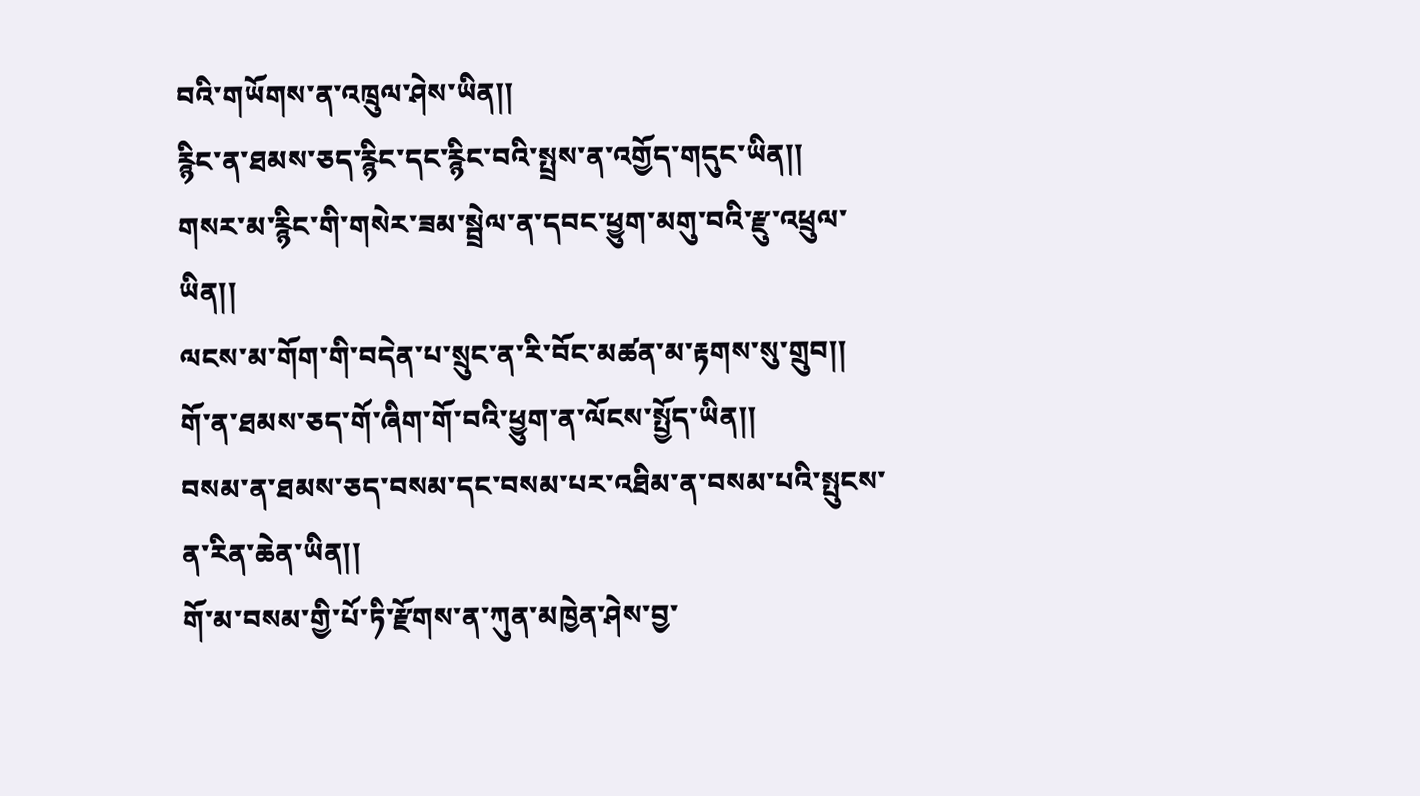བའི་གཡོགས་ན་འཁྲུལ་ཤེས་ཡིན།།
རྙིང་ན་ཐམས་ཅད་རྙིང་དང་རྙིང་བའི་སྤྲས་ན་འགྱོད་གདུང་ཡིན།།
གསར་མ་རྙིང་གི་གསེར་ཟམ་སྦྲེལ་ན་དབང་ཕྱུག་མགུ་བའི་རྫུ་འཕྲུལ་ཡིན།།
ལངས་མ་གོག་གི་བདེན་པ་སྲུང་ན་རི་བོང་མཚན་མ་རྟགས་སུ་གྲུབ།།
གོ་ན་ཐམས་ཅད་གོ་ཞིག་གོ་བའི་ཕྱུག་ན་ལོངས་སྤྱོད་ཡིན།།
བསམ་ན་ཐམས་ཅད་བསམ་དང་བསམ་པར་འཐིམ་ན་བསམ་པའི་སྤུངས་ན་རིན་ཆེན་ཡིན།།
གོ་མ་བསམ་གྱི་པོ་ཏི་རྫོགས་ན་ཀུན་མཁྱེན་ཤེས་བྱ་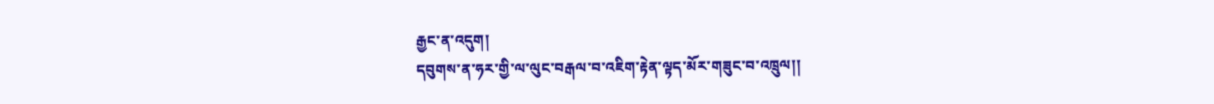རྒྱང་ན་འདུག།
དབུགས་ན་ཧར་གྱི་ལ་ལུང་བརྒལ་བ་འཇིག་རྟེན་ལྟད་མོར་གཟུང་བ་འཁྲུལ།།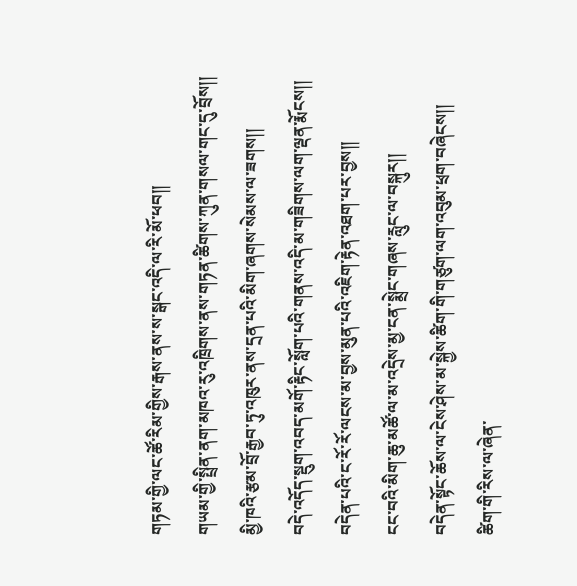གཏམ་གྱི་ལང་ཚོ་རིམ་གྱིས་རྒས་ནས་ས་སྒང་འདི་ལ་རི་མོ་ཕབ།།
གཡམ་གྱི་སྤྲིན་ནག་མཁའ་རུ་འཁྲིགས་ནས་གཏན་ཚིགས་ཀུན་གསལ་གང་དུ་བྲོས།།
མྱི་ཁའི་རྩམ་བྲོ་རྒྱབ་ཏུ་འཁུར་ནས་དྲན་པའི་མིག་ཞགས་སེམས་ལ་ཟགས།།
བདེ་འདོད་སྡུག་འབད་མགོ་རྟིང་སློག་པའི་གནས་འདི་མ་གཟིགས་ལག་ལྡན་རྨོངས།།
བདེན་པའི་ང་རོ་རོ་ལངས་མ་བྱས་མུན་པའི་འཇིག་རྟེན་འཐག་པར་བྱས།།
ངང་བའི་མིག་ཆུ་མཚོ་ལ་མ་འདྲེས་མྱ་ངན་སྨྲེང་གཞས་རླུང་ལ་བསྐུར།།
བདེན་སྟོང་ཆོས་ལ་ངེས་ཤེས་མ་སྐྱེས་ཚིག་གི་གཙུག་ལག་འབུམ་ཕྲག་བཞེངས།།
ཚིག་གི་རིས་ལ་ཞེན་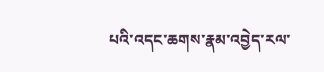པའི་འདང་ཆགས་རྣམ་འབྱེད་རལ་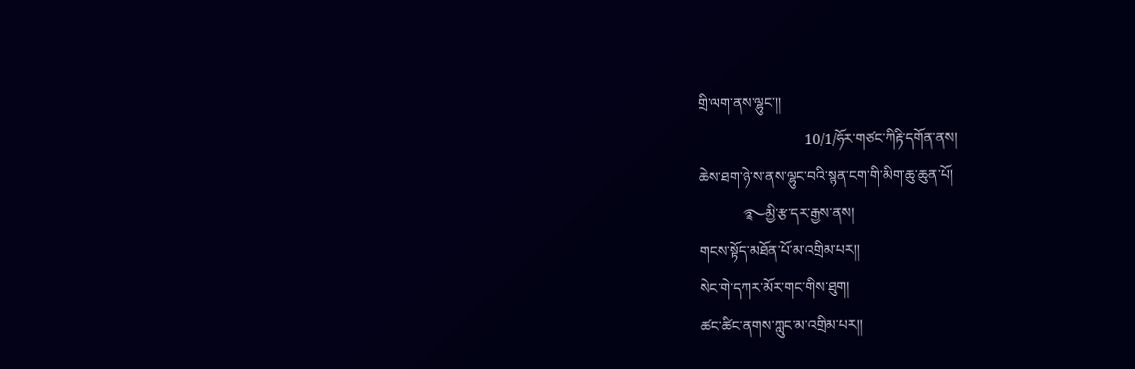གྲི་ལག་ནས་ལྷུང་།།
                             10/1/ཧོར་གཙང་ཀིརྟི་དགོན་ནས།
ཆེས་ཐག་ཉེ་ས་ནས་ལྷུང་བའི་སྙན་ངག་གི་མིག་ཆུ་ཆུན་པོ།
            ࿐མྱི་རྩ་དར་རྒྱས་ནས།
གངས་སྟོད་མཐོན་པོ་མ་འགྲིམ་པར།།
སེང་གེ་དཀར་མོར་གང་གིས་ཐུག།
ཚང་ཚིང་ནགས་ཀླུང་མ་འགྲིམ་པར།།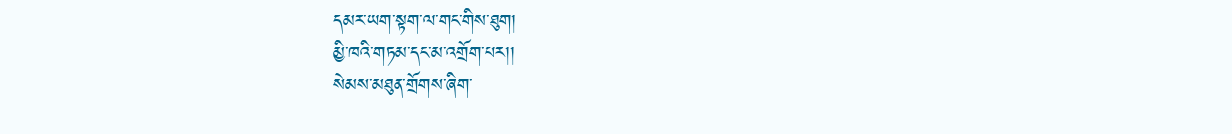དམར་ཡག་སྟག་ལ་གང་གིས་ཐུག།
མྱི་ཁའི་གཏམ་དང་མ་འགྲོག་པར།།
སེམས་མཐུན་གྲོགས་ཞིག་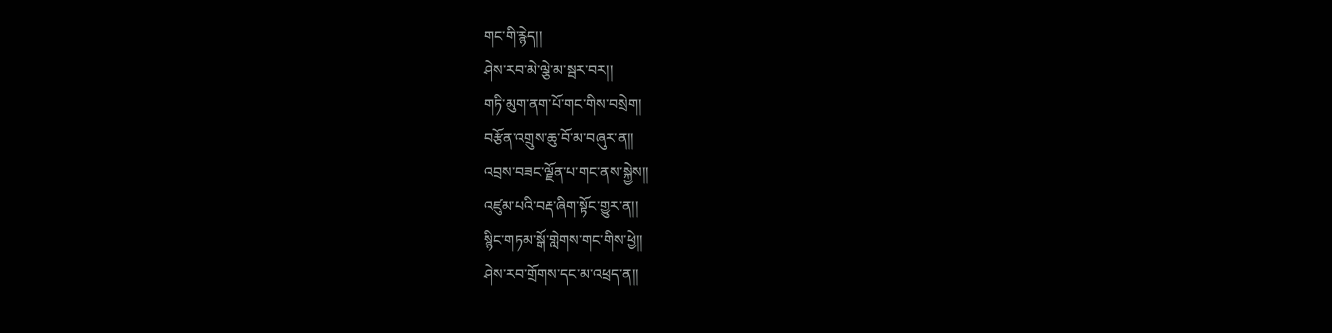གང་གི་རྙེད།།
ཤེས་རབ་མེ་ལྕེ་མ་སྦར་བར།།
གཏི་མུག་ནག་པོ་གང་གིས་བསྲེག།
བརྩོན་འགྲུས་ཆུ་བོ་མ་བཞུར་ན།།
འབྲས་བཟང་ལྗོན་པ་གང་ནས་སྐྱེས།།
འཛུམ་པའི་བརྡ་ཞིག་སྟོང་གྱུར་ན།།
སྙིང་གཏམ་སྒོ་གླེགས་གང་གིས་ཕྱེ།།
ཤེས་རབ་གྲོགས་དང་མ་འཕྲད་ན།།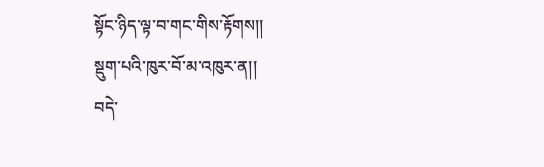སྟོང་ཉིད་ལྟ་བ་གང་གིས་རྟོགས།།
སྡུག་པའི་ཁུར་བོ་མ་འཁུར་ན།།
བདེ་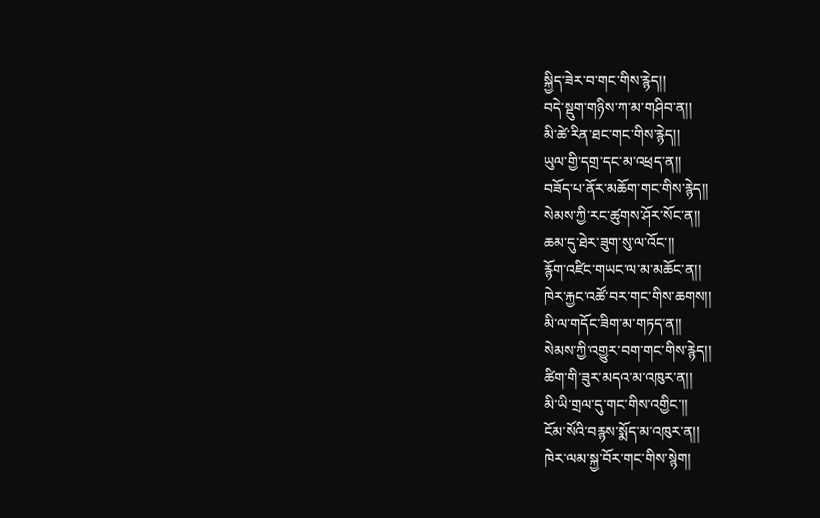སྐྱིད་ཟེར་བ་གང་གིས་རྙེད།།
བདེ་སྡུག་གཉིས་ཀ་མ་གཤིབ་ན།།
མི་ཚེ་རིན་ཐང་གང་གིས་རྙེད།།
ཡུལ་གྱི་དགྲ་དང་མ་འཕྲད་ན།།
བཟོད་པ་ནོར་མཆོག་གང་གིས་རྙེད།།
སེམས་ཀྱི་རང་ཚུགས་ཤོར་སོང་ན།།
ཆམ་དུ་ཐེར་ཟུག་སུ་ལ་འོང་།།
རྙོག་འཛིང་གཡང་ལ་མ་མཆོང་ན།།
ཁེར་རྐྱང་འཚོ་བར་གང་གིས་ཆགས།།
མི་ལ་གདོང་ཟིག་མ་གཏད་ན།།
སེམས་ཀྱི་འགྱུར་བག་གང་གིས་རྙེད།།
ཚིག་གི་ཟུར་མདའ་མ་འཁུར་ན།།
མི་ཡི་གྲལ་དུ་གང་གིས་འགྱིང་།།
ངོམ་སོའི་བརྙས་སྨོད་མ་འཁུར་ན།།
ཁེར་ལམ་སྐྱ་བོར་གང་གིས་སྙེག།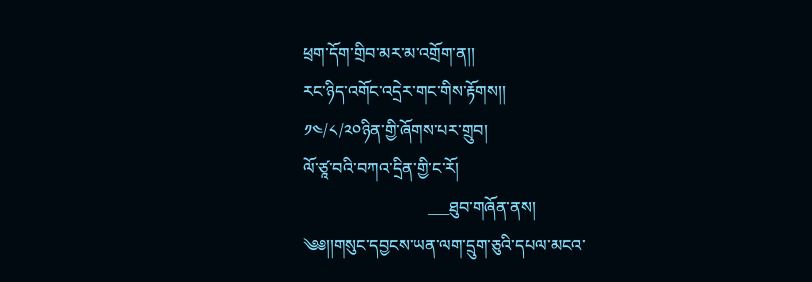ཕྲག་དོག་གྲིབ་མར་མ་འགྲོག་ན།།
རང་ཉིད་འགོང་འདྲེར་གང་གིས་རྟོགས།།
༡༤/༨/༢༠ཉིན་གྱི་ཞོགས་པར་གྲུབ།
ལོ་ཙཱ་བའི་བཀའ་དྲིན་གྱི་ང་རོ།
                              ___ཐུབ་གཞོན་ནས།
༄༅།།གསུང་དབྱངས་ཡན་ལག་དྲུག་ཅུའི་དཔལ་མངའ་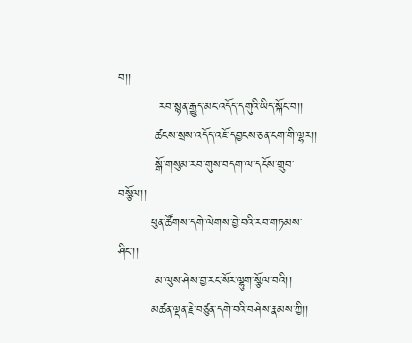བ།།
          རབ་སྙན་རྒྱུད་མང་འདོད་དགུའི་ཡིད་སྐོང་བ།།
         ཚངས་སྲས་འདོད་འཇོ་དབྱངས་ཅན་ངག་གི་ལྷར།།
         སྒོ་གསུམ་རབ་གུས་བདག་ལ་དངོས་གྲུབ་བསྩོལ།།
        ཕུན་ཚོགས་དགེ་ལེགས་བྱེ་བའི་རབ་གཏམས་ཤིང་།།
         མ་ལུས་ཤེས་བྱ་རང་སོར་ལྷུག་སྩོལ་བའི།།
        མཚན་ལྡན་རྗེ་བཙུན་དགེ་བའི་བཤེས་རྣམས་ཀྱི།།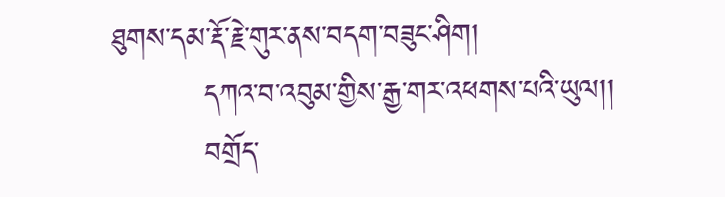ཐུགས་དམ་རྡོ་རྗེ་གུར་ནས་བདག་བཟུང་ཤིག།
         དཀའ་བ་འབུམ་གྱིས་རྒྱ་གར་འཕགས་པའི་ཡུལ།།
         བགྲོད་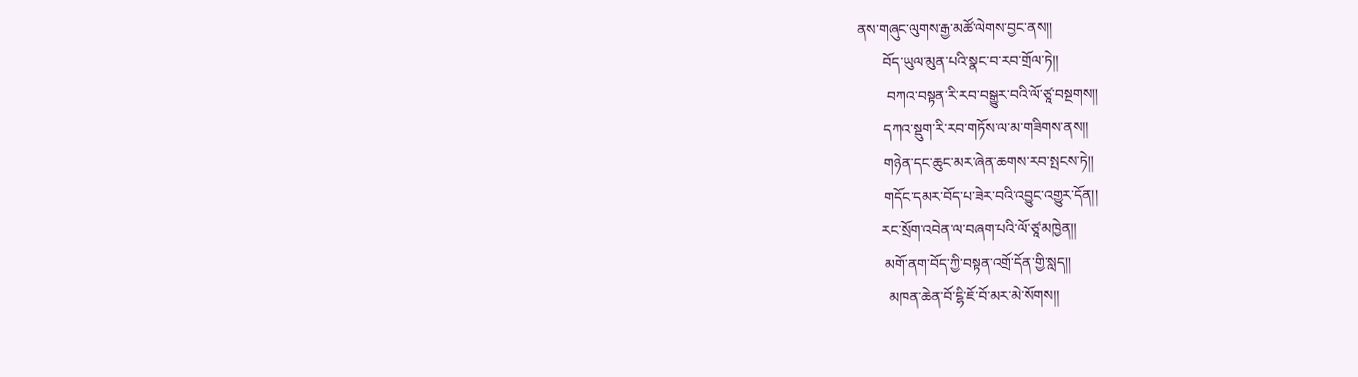ནས་གཞུང་ལུགས་རྒྱ་མཚོ་ལེགས་བྱང་ནས།།
       བོད་ཡུལ་མུན་པའི་སྣང་བ་རབ་གྲོལ་ཏེ།།
        བཀའ་བསྟན་རི་རབ་བསྒྱུར་བའི་ལོ་ཙཱ་བསྔགས།།
       དཀའ་སྡུག་རི་རབ་གཏོས་ལ་མ་གཟིགས་ནས།།
       གཉེན་དང་ཆུང་མར་ཞེན་ཆགས་རབ་སྤངས་ཏེ།།
       གདོང་དམར་བོད་པ་ཟེར་བའི་འབྱུང་འགྱུར་དོན།།
      རང་སྲོག་འབེན་ལ་བཞག་པའི་ལོ་ཙཱ་མཁྱེན།།
       མགོ་ནག་བོད་ཀྱི་བསྟན་འགྲོ་དོན་གྱི་སླད།།
        མཁན་ཆེན་བོ་ངྷི་ཇོ་བོ་མར་མེ་སོགས།།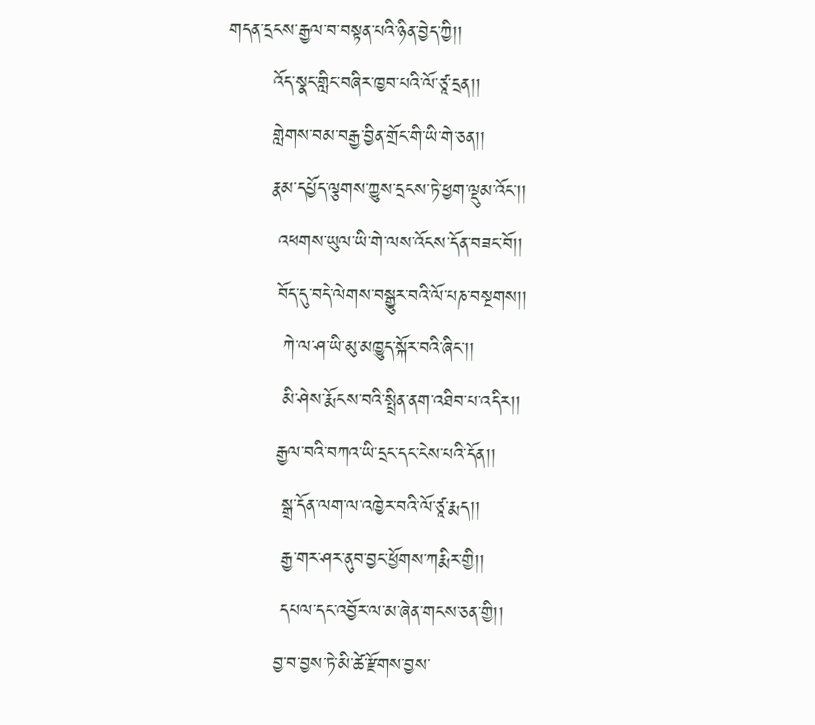གདན་དྲངས་རྒྱལ་བ་བསྟན་པའི་ཉིན་བྱེད་ཀྱི།།
       འོད་སྣང་གླིང་བཞིར་ཁྱབ་པའི་ལོ་ཙཱ་དྲན།།
       གླེགས་བམ་བརྒྱ་བྱིན་གྲོང་གི་ཡི་གེ་ཅན།།
       རྣམ་དཔྱོད་ལྕགས་ཀྱུས་དྲངས་ཏེ་ཕྱག་ལྡུམ་འོང་།།
        འཕགས་ཡུལ་ཡི་གེ་ལས་འོངས་དོན་བཟང་བོ།།
        བོད་དུ་བདེ་ལེགས་བསྒྱུར་བའི་ལོ་པཎ་བསྔགས།།
         ཀེ་ལ་ཤ་ཡི་མུ་མཁྱུད་སྐོར་བའི་ཞིང་།།
         མི་ཤེས་རྨོངས་བའི་སྤྲིན་ནག་འཐིབ་པ་འདིར།།
        རྒྱལ་བའི་བཀའ་ཡི་དྲང་དང་ངེས་པའི་དོན།།
         སྒྲ་དོན་ལག་ལ་འཁྱེར་བའི་ལོ་ཙཱ་རྨད།།
         རྒྱ་གར་ཤར་ནུབ་བྱང་ཕྱོགས་ཀརྨིར་གྱི།།
         དཔལ་དང་འབྱོར་ལ་མ་ཞེན་གངས་ཅན་གྱི།།
        བྱ་བ་བྱས་ཏེ་མི་ཚེ་རྫོགས་བྱས་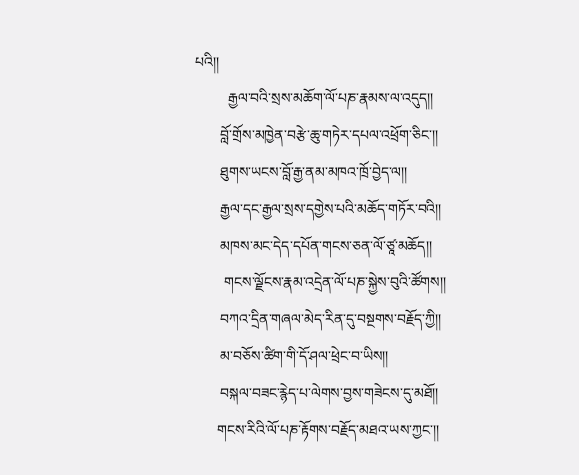པའི།།
         རྒྱལ་བའི་སྲས་མཆོག་ལོ་པཎ་རྣམས་ལ་འདུད།།
       བློ་གྲོས་མཁྱེན་བརྩེ་ཆུ་གཏེར་དཔལ་འཕྲོག་ཅིང་།།
       ཐུགས་ཡངས་བློ་རྒྱ་ནམ་མཁའ་ཁྲོ་བྱེད་ལ།།
       རྒྱལ་དང་རྒྱལ་སྲས་དགྱེས་པའི་མཆོད་གཏོར་བའི།།
       མཁས་མང་དེད་དཔོན་གངས་ཅན་ལོ་ཙཱ་མཆོད།།
        གངས་ལྗོངས་རྣམ་འདྲེན་ལོ་པཎ་སྐྱེས་བུའི་ཚོགས།།
       བཀའ་དྲིན་གཞལ་མེད་རིན་དུ་བསྔགས་བརྗོད་ཀྱི།།
       མ་བཅོས་ཚིག་གི་དོ་ཤལ་ཕྲེང་བ་ཡིས།།
       བསྐལ་བཟང་རྙེད་པ་ལེགས་བྱས་གཟེངས་དུ་མཐོ།།
      གངས་རིའི་ལོ་པཎ་རྟོགས་བརྗོད་མཐའ་ཡས་ཀྱང་།།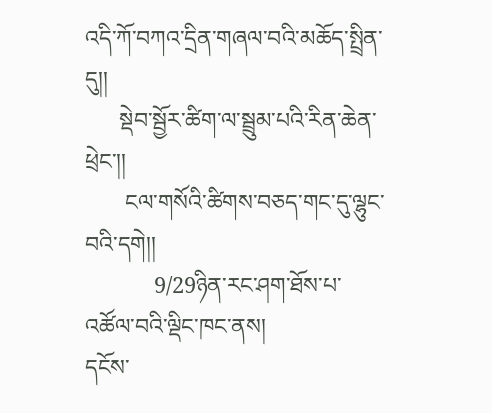འདི་ཀོ་བཀའ་དྲིན་གཞལ་བའི་མཆོད་སྤྲིན་དུ།།
      སྡེབ་སྦྱོར་ཚིག་ལ་སྦྲུམ་པའི་རིན་ཆེན་ཕྲེང་།།
       ངལ་གསོའི་ཚིགས་བཅད་གང་དུ་ལྷུང་བའི་དགེ།།
            9/29ཉིན་རང་ཤག་ཐོས་པ་འཚོལ་བའི་ལྡིང་ཁང་ནས།
དངོས་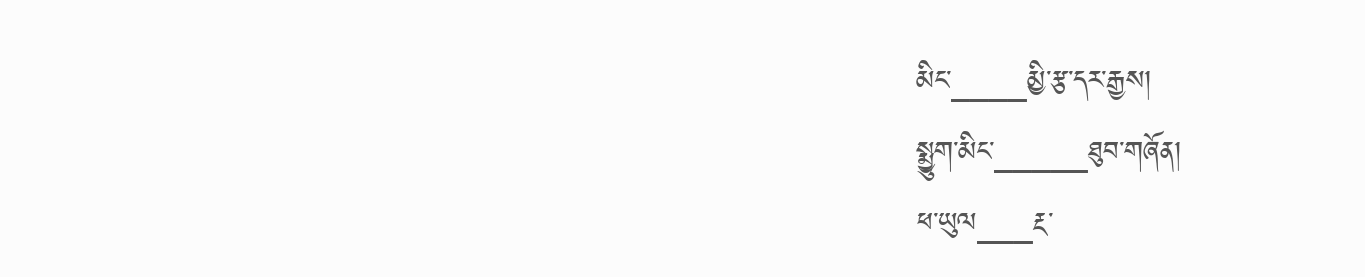མིང་____མྱི་རྩ་དར་རྒྱས།
སྨྱུག་མིང་_____ཐུབ་གཞོན།
ཕ་ཡུལ___རྔ་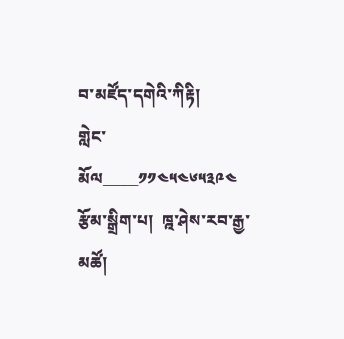བ་མཛོད་དགེའི་ཀིརྟི།
གླེང་མོལ_____༡༡༤༥༤༦༥༣༩༤
རྩོམ་སྒྲིག་པ།  ཁྰ་ཤེས་རབ་རྒྱ་མཚོ།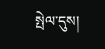སྤེལ་དུས།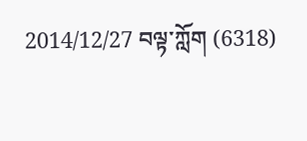2014/12/27 བལྟ་ཀློག (6318)